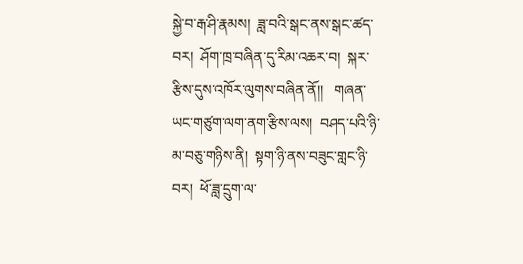སྐྱེ་བ་རྒ་ཤི་རྣམས།  ཟླ་བའི་སྒང་ནས་སྒང་ཚད་བར།  ཤོག་ཁྲ་བཞིན་དུ་རིམ་འཆར་བ།  སྐར་རྩིས་དུས་འཁོར་ལུགས་བཞིན་ནོ།།   གཞན་ཡང་གཙུག་ལག་ནག་རྩིས་ལས།  བཤད་པའི་ཉི་མ་བཅུ་གཉིས་ནི།  སྟག་ཉི་ནས་བཟུང་གླང་ཉི་བར།  ཕོ་ཟླ་དྲུག་ལ་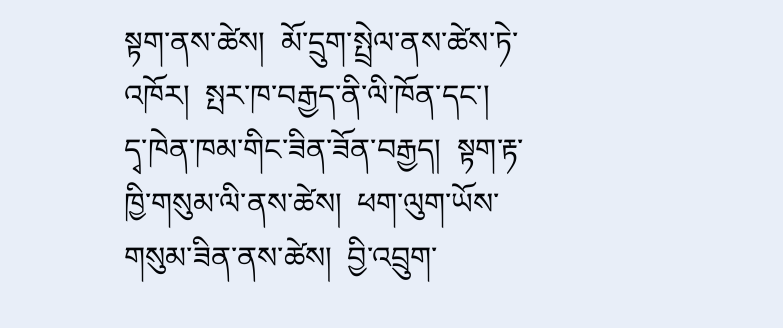སྟག་ནས་ཚེས།  མོ་དྲུག་སྤྲེལ་ནས་ཚེས་ཏེ་འཁོར།  སྤར་ཁ་བརྒྱད་ནི་ལི་ཁོན་དང་།  དྭ་ཁེན་ཁམ་གིང་ཟིན་ཟོན་བརྒྱད།  སྟག་རྟ་ཁྱི་གསུམ་ལི་ནས་ཚེས།  ཕག་ལུག་ཡོས་གསུམ་ཟིན་ནས་ཚེས།  བྱི་འབྲུག་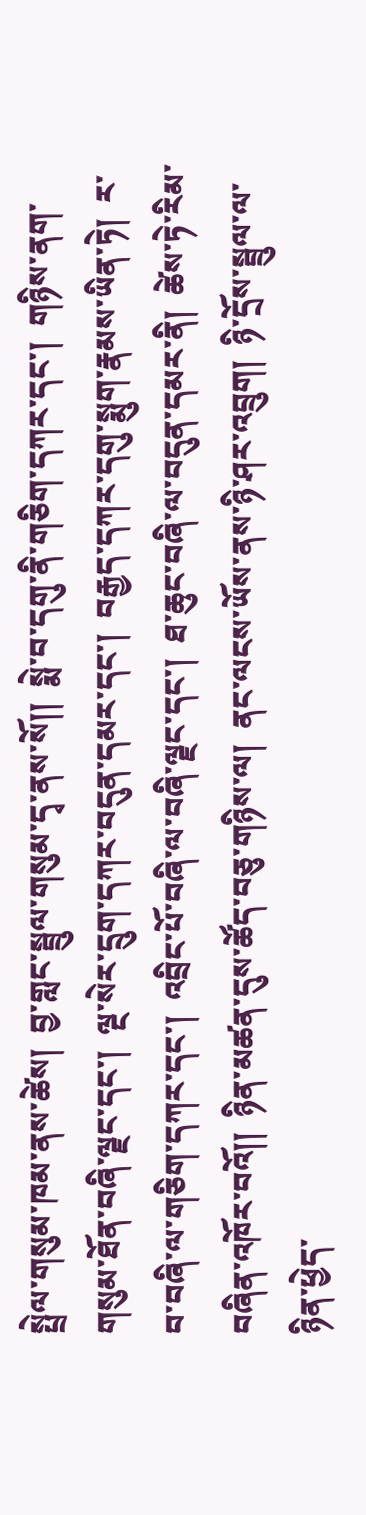སྤྲེལ་གསུམ་ཁམ་ནས་ཚེས།  བྱ་གླང་སྦྲུལ་གསུམ་དྭ་ནས་སོ།།  སྨེ་བ་དགུ་ནི་གཅིག་དཀར་དང་།  གཉིས་ནག་གསུམ་ཐོན་བཞི་ལྗང་དང་།  ལྔ་སེར་དྲུག་དཀར་བདུན་དམར་དང་།  བརྒྱད་དཀར་དགུ་སྨུག་རྣམས་ཡིན་ཏེ།  ར་བ་བཞི་ལ་གཅིག་དཀར་དང་།  འབྲིང་པོ་བཞི་ལ་བཞི་ལྗང་དང་།  ཐ་ཆུང་བཞི་ལ་བདུན་དམར་ནི།  ཚེས་ཏེ་རིམ་བཞིན་འཁོར་བའོ།།  ཉིན་མཚན་དུས་ཚོད་བཅུ་གཉིས་ལ།  ནང་ལངས་ཡོས་ནས་ཉི་ཤར་འབྲུག།  ཉི་དྲོས་སྦྲུལ་ལ་ཉིན་ཕྱེད་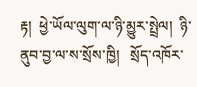རྟ།  ཕྱེ་ཡོལ་ལུག་ལ་ཉི་མྱུར་སྤྲེལ།  ཉི་ནུབ་བྱ་ལ་ས་སྲོས་ཁྱི།   སྲོད་འཁོར་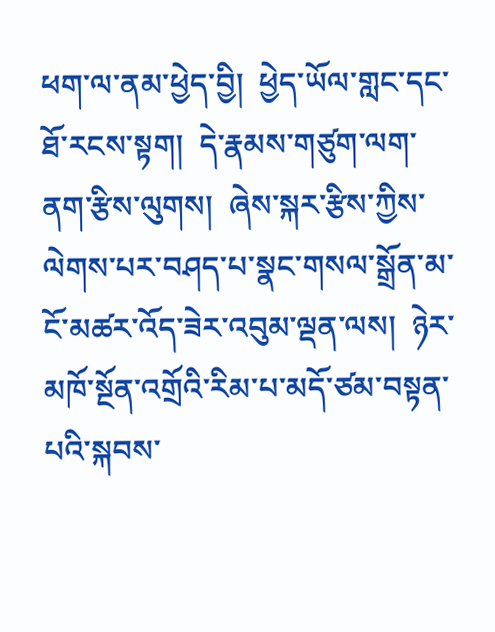ཕག་ལ་ནམ་ཕྱེད་བྱི།  ཕྱེད་ཡོལ་གླང་དང་ཐོ་རངས་སྟག།  དེ་རྣམས་གཙུག་ལག་ནག་རྩིས་ལུགས།  ཞེས་སྐར་རྩིས་ཀྱིས་ལེགས་པར་བཤད་པ་སྣང་གསལ་སྒྲོན་མ་ངོ་མཚར་འོད་ཟེར་འབུམ་ལྡན་ལས།  ཉེར་མཁོ་སྔོན་འགྲོའི་རིམ་པ་མདོ་ཙམ་བསྟན་པའི་སྐབས་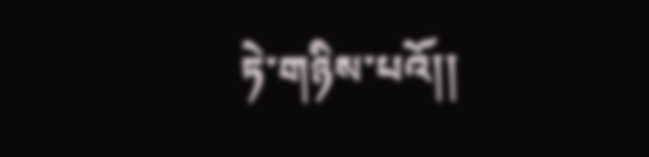ཏེ་གཉིས་པའོ།།